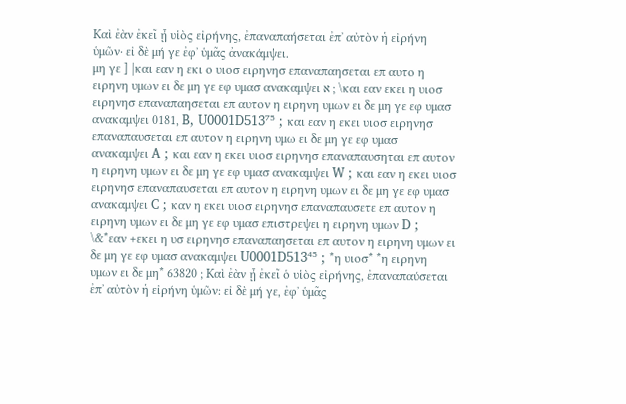Καὶ ἐὰν ἐκεῖ ᾖ υἱὸς εἰρήνης, ἐπαναπαήσεται ἐπʼ αὐτὸν ἡ εἰρήνη ὑμῶν· εἰ δὲ μή γε ἐφʼ ὑμᾶς ἀνακάμψει.
μη γε ] |και εαν η εκι ο υιοσ ειρηνησ επαναπαησεται επ αυτο η ειρηνη υμων ει δε μη γε εφ υμασ ανακαμψει ℵ ; \και εαν εκει η υιοσ ειρηνησ επαναπαησεται επ αυτον η ειρηνη υμων ει δε μη γε εφ υμασ ανακαμψει 0181, B, U0001D513⁷⁵ ; και εαν η εκει υιοσ ειρηνησ επαναπαυσεται επ αυτον η ειρηνη υμω ει δε μη γε εφ υμασ ανακαμψει A ; και εαν η εκει υιοσ ειρηνησ επαναπαυσηται επ αυτον η ειρηνη υμων ει δε μη γε εφ υμασ ανακαμψει W ; και εαν η εκει υιοσ ειρηνησ επαναπαυσεται επ αυτον η ειρηνη υμων ει δε μη γε εφ υμασ ανακαμψει C ; καν η εκει υιοσ ειρηνησ επαναπαυσετε επ αυτον η ειρηνη υμων ει δε μη γε εφ υμασ επιστρεψει η ειρηνη υμων D ; \&*εαν +εκει η υσ ειρηνησ επαναπαησεται επ αυτον η ειρηνη υμων ει δε μη γε εφ υμασ ανακαμψει U0001D513⁴⁵ ; *η υιοσ* *η ειρηνη υμων ει δε μη* 63820 ; Καὶ ἐὰν ᾖ ἐκεῖ ὁ υἱὸς εἰρήνης, ἐπαναπαύσεται ἐπʼ αὐτὸν ἡ εἰρήνη ὑμῶν: εἰ δὲ μή γε, ἐφʼ ὑμᾶς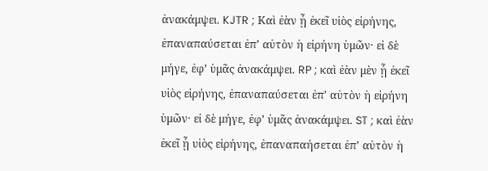ἀνακάμψει. KJTR ; Καὶ ἐὰν ᾖ ἐκεῖ υἱὸς εἰρήνης, ἐπαναπαύσεται ἐπʼ αὐτὸν ἡ εἰρήνη ὑμῶν· εἰ δὲ μήγε, ἐφʼ ὑμᾶς ἀνακάμψει. RP ; καὶ ἐὰν μὲν ᾖ ἐκεῖ υἱὸς εἰρήνης, ἐπαναπαύσεται ἐπʼ αὐτὸν ἡ εἰρήνη ὑμῶν· εἰ δὲ μήγε, ἐφʼ ὑμᾶς ἀνακάμψει. ST ; καὶ ἐὰν ἐκεῖ ᾖ υἱὸς εἰρήνης, ἐπαναπαήσεται ἐπʼ αὐτὸν ἡ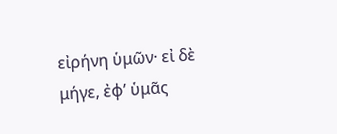εἰρήνη ὑμῶν· εἰ δὲ μήγε, ἐφʼ ὑμᾶς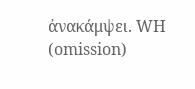ἀνακάμψει. WH (omission)